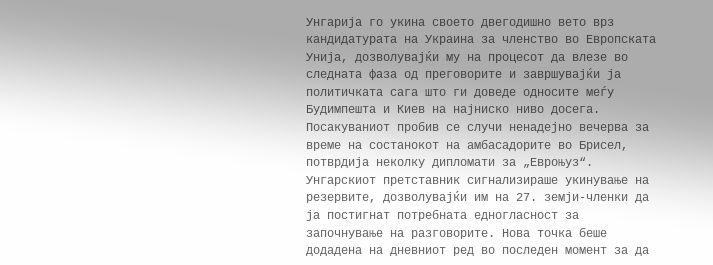Унгарија го укина своето двегодишно вето врз кандидатурата на Украина за членство во Европската Унија, дозволувајќи му на процесот да влезе во следната фаза од преговорите и завршувајќи ја политичката сага што ги доведе односите меѓу Будимпешта и Киев на најниско ниво досега.
Посакуваниот пробив се случи ненадејно вечерва за време на состанокот на амбасадорите во Брисел, потврдија неколку дипломати за „Евроњуз“.
Унгарскиот претставник сигнализираше укинување на резервите, дозволувајќи им на 27. земји-членки да ја постигнат потребната едногласност за започнување на разговорите. Нова точка беше додадена на дневниот ред во последен момент за да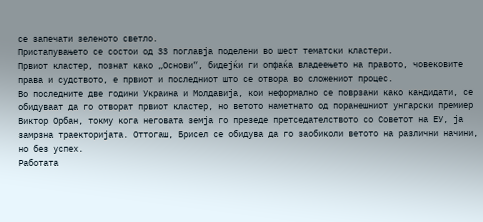се запечати зеленото светло.
Пристапувањето се состои од 33 поглавја поделени во шест тематски кластери.
Првиот кластер, познат како „Основи“, бидејќи ги опфаќа владеењето на правото, човековите права и судството, е првиот и последниот што се отвора во сложениот процес.
Во последните две години Украина и Молдавија, кои неформално се поврзани како кандидати, се обидуваат да го отворат првиот кластер, но ветото наметнато од поранешниот унгарски премиер Виктор Орбан, токму кога неговата земја го презеде претседателството со Советот на ЕУ, ја замрзна траекторијата. Оттогаш, Брисел се обидува да го заобиколи ветото на различни начини, но без успех.
Работата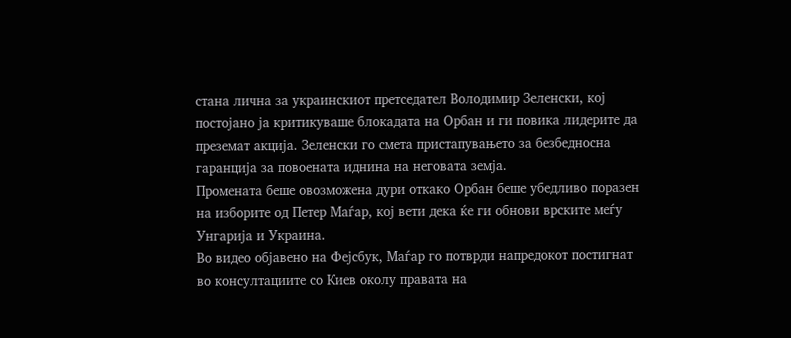стана лична за украинскиот претседател Володимир Зеленски, кој постојано ја критикуваше блокадата на Орбан и ги повика лидерите да преземат акција. Зеленски го смета пристапувањето за безбедносна гаранција за повоената иднина на неговата земја.
Промената беше овозможена дури откако Орбан беше убедливо поразен на изборите од Петер Маѓар, кој вети дека ќе ги обнови врските меѓу Унгарија и Украина.
Во видео објавено на Фејсбук, Маѓар го потврди напредокот постигнат во консултациите со Киев околу правата на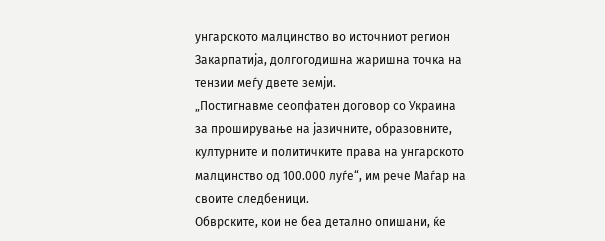унгарското малцинство во источниот регион Закарпатија, долгогодишна жаришна точка на тензии меѓу двете земји.
„Постигнавме сеопфатен договор со Украина за проширување на јазичните, образовните, културните и политичките права на унгарското малцинство од 100.000 луѓе“, им рече Маѓар на своите следбеници.
Обврските, кои не беа детално опишани, ќе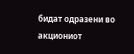бидат одразени во акциониот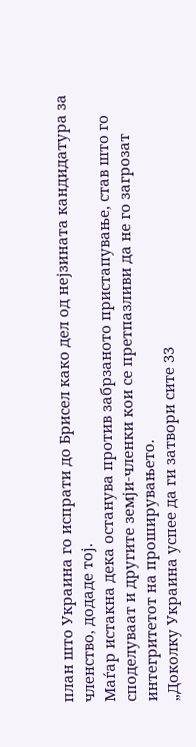план што Украина го испрати до Брисел како дел од нејзината кандидатура за членство, додаде тој.
Маѓар истакна дека останува против забрзаното пристапување, став што го споделуваат и другите земји-членки кои се претпазливи да не го загрозат интегритетот на проширувањето.
„Доколку Украина успее да ги затвори сите 33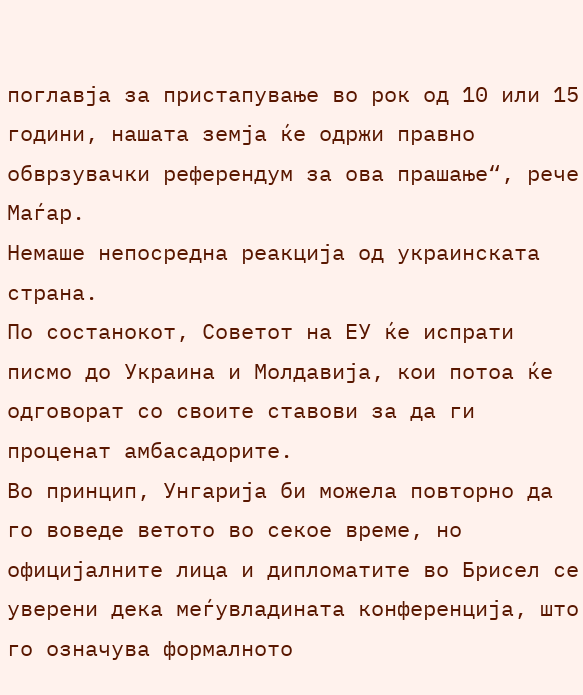поглавја за пристапување во рок од 10 или 15 години, нашата земја ќе одржи правно обврзувачки референдум за ова прашање“, рече Маѓар.
Немаше непосредна реакција од украинската страна.
По состанокот, Советот на ЕУ ќе испрати писмо до Украина и Молдавија, кои потоа ќе одговорат со своите ставови за да ги проценат амбасадорите.
Во принцип, Унгарија би можела повторно да го воведе ветото во секое време, но официјалните лица и дипломатите во Брисел се уверени дека меѓувладината конференција, што го означува формалното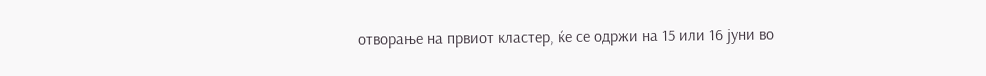отворање на првиот кластер, ќе се одржи на 15 или 16 јуни во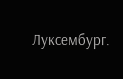Луксембург.